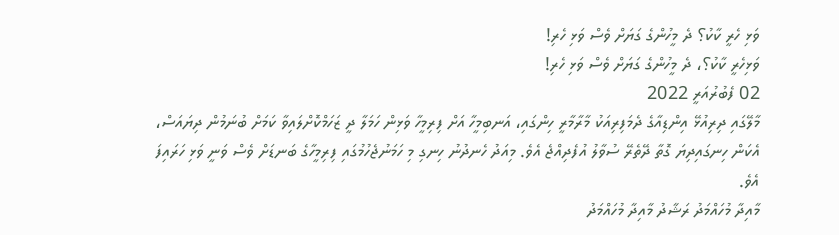ވަޅި ހެރީ ކާކު؟ ދެ މީހުންގެ ގަޔަށް ވެސް ވަޅި ހެރި!
ވަޅިހެރީ ކާކު؟، ދެ މީހުންގެ ގަޔަށް ވެސް ވަޅި ހެރި!
02 ފެބުރުއަރީ 2022
މާލޭގައި ދިރިއުޅޭ އިންޑިއާގެ ދެމަފިރިއަކު މާރާމާރީ ހިންގައި، އަނބިމީހާ އަށް ފިރިމީހާ ވަޅިން ހަމަލާ ދީ ޒަހަމްކޮށްލައިވާ ކަމަށް ބުނަމުން ދިޔައަސް، އެކަން ހިނގައިދިޔަ ގޮތާ ދޭތެރޭ ސުވާލު އުފެދިއްޖެ އެވެ. މިއަދު ހެނދުނު ހިނގި މި ހަމަނުޖެހުމުގައި ފިރިމީހާގެ ބަނޑަށް ވެސް ވަނީ ވަޅި ހަރައިފަ އެވެ.
މާއިދާ މުހައްމަދު ރަޝާދު މާއިދާ މުހައްމަދު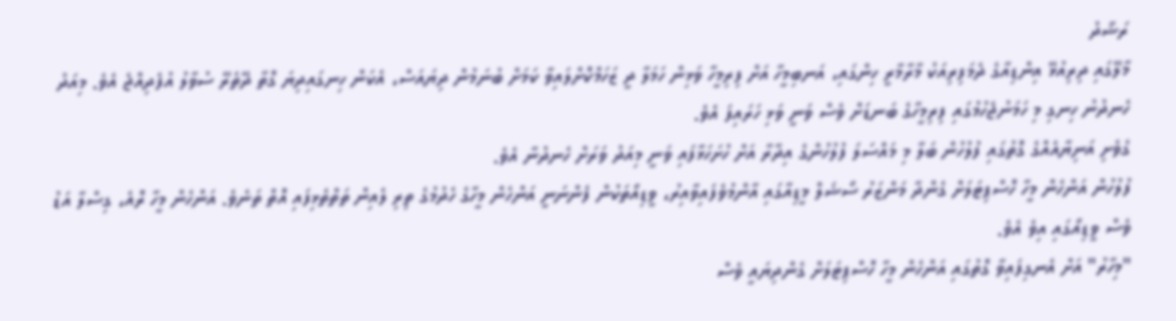ރަޝާދު
މާލޭގައި ދިރިއުޅޭ އިންޑިއާގެ ދެމަފިރިއަކު މާރާމާރީ ހިންގައި، އަނބިމީހާ އަށް ފިރިމީހާ ވަޅިން ހަމަލާ ދީ ޒަހަމްކޮށްލައިވާ ކަމަށް ބުނަމުން ދިޔައަސް، އެކަން ހިނގައިދިޔަ ގޮތާ ދޭތެރޭ ސުވާލު އުފެދިއްޖެ އެވެ. މިއަދު ހެނދުނު ހިނގި މި ހަމަނުޖެހުމުގައި ފިރިމީހާގެ ބަނޑަށް ވެސް ވަނީ ވަޅި ހަރައިފަ އެވެ.
ގެވެށި އަނިޔާއެއްގެ ގޮތުގައި ފުލުހުން ބަލާ މި މައްސަލަ ފުލުހުންގެ އިދާރާ އަށް ހުށަހަޅާފައި ވަނީ މިއަދު ވަރަށް ހެނދުނާ އެވެ.
ފުލުހުން އަންހެން މީހާ ހޮސްޕިޓަލަށް ގެންދާ މަންޒަރު ސޯޝަލް މީޑިއާގައި އާންމުވެފައިވާއިރު، ވީޑިއޯތަކުން ފެންނަނީ އަންހެން މީހާގެ ހެދުމުގެ ތިރި ލެއިން ތަތްތެޅިފައި އޮތް ތަނެވެ. އަންހެން މީހާ ރޮއެ، ގިސްލާ އަޑު ވެސް ވީޑިއޯގައި އިވެ އެވެ.
"މިހާރު" އަށް އެނގިފައިވާ ގޮތުގައި އަންހެން މީހާ ހޮސްޕިޓަލަށް ގެންދިޔައީ ވެސް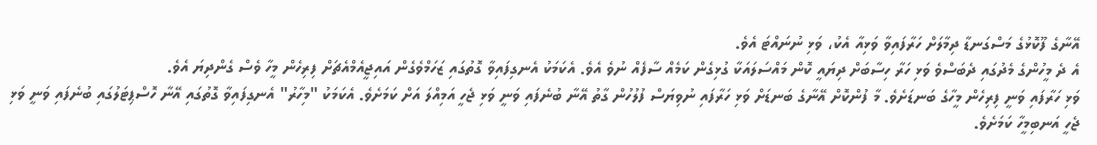އޭނާގެ ފޫކޮޅުގެ މަސްގަނޑާ ދިމާލަށް ހަރާފައިވާ ވަޅިއާ އެކު، ވަޅި ނުނައްޓަ އެވެ.
އެ ދެ މީހުންގެ މެދުގައި ދެބަސްވެ ވަޅި ހަރާ ހިސާބަށް ދިޔައީ ކޮން މައްސަލައަކާ ގުޅިގެން ކަމެއް ސާފެއް ނުވެ އެވެ. އެކަމަކު އެނގިފައިވާ ގޮތުގައި ޒަހަމްވެގެން އައިޖީއެމްއެޗަށް ފިރިހެން މީހާ ވެސް ގެންދިޔަ އެވެ.
ވަޅި ހަރާފައި ވަނީ ފިރިހެން މީހާގެ ބަނޑަށެވެ. މާ ފުންކޮށް އޭނާގެ ބަނޑަށް ވަޅި ހަރާފައި ނުވިޔަސް ފުލުހުން ގާތު އޭނާ ބުނެފައި ވަނީ ވަޅި ޖެހީ އަމިއްލަ އަށް ކަމަށެވެ. އެކަމަކު "މިހާރު" އެނގިފައިވާ ގޮތުގައި އޭނާ ހޮސްޕިޓަލުގައި ބުނެފައި ވަނީ ވަޅި ޖެހީ އަނބިމީހާ ކަމަށެވެ.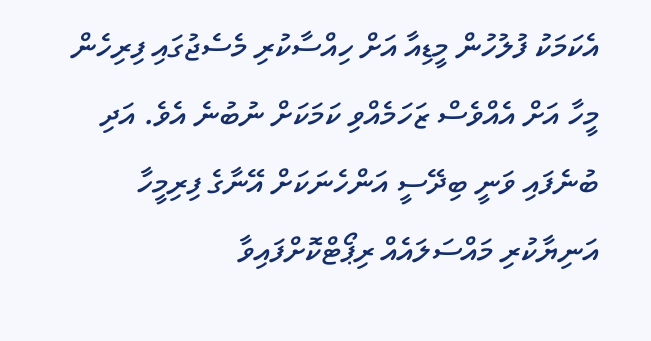އެކަމަކު ފުލުހުން މީޑިއާ އަށް ހިއްސާކުރި މެސެޖުގައި ފިރިހެން މީހާ އަށް އެއްވެސް ޒަހަމެއްވި ކަމަކަށް ނުބުނެ އެވެ. އަދި ބުނެފައި ވަނީ ބިދޭސީ އަންހެނަކަށް އޭނާގެ ފިރިމީހާ އަނިޔާކުރި މައްސަލައެއް ރިޕޯޓްކޮށްފައިވާ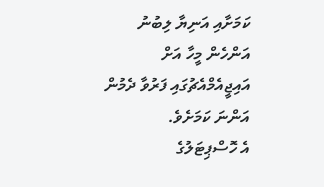ކަމަށާއި އަނިޔާ ލިބުނު އަންހެން މީހާ އަށް އައިޖީއެމްއެޗުގައި ފަރުވާ ދެމުން އަންނަ ކަމަށެވެ.
އެ ހޮސްޕިޓަލުގެ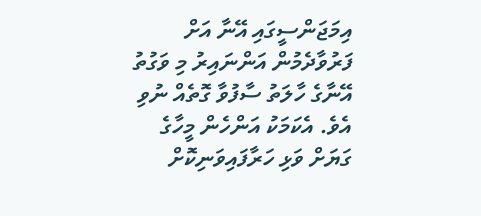އިމަޖަންސީގައި އޭނާ އަށް ފަރުވާދެމުން އަންނައިރު މި ވަގުތު އޭނާގެ ހާލަތު ސާފުވާ ގޮތެއް ނުވި އެވެ. އެކަމަކު އަންހެން މީހާގެ ގަޔަށް ވަޅި ހަރާފައިވަނިކޮށް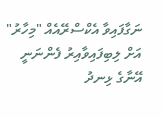ނަގާފައިވާ އެކްސްރޭއެއް "މިހާރު" އަށް ލިބިފައިވާއިރު ފެންނަނީ އޭނާގެ ޅިނދު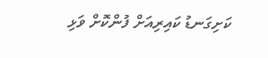ކަށިގަނޑު ކައިރިއަށް ފުންކޮށް ވަޅި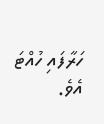ހަރާފައި ހުއްޓަ އެވެ.